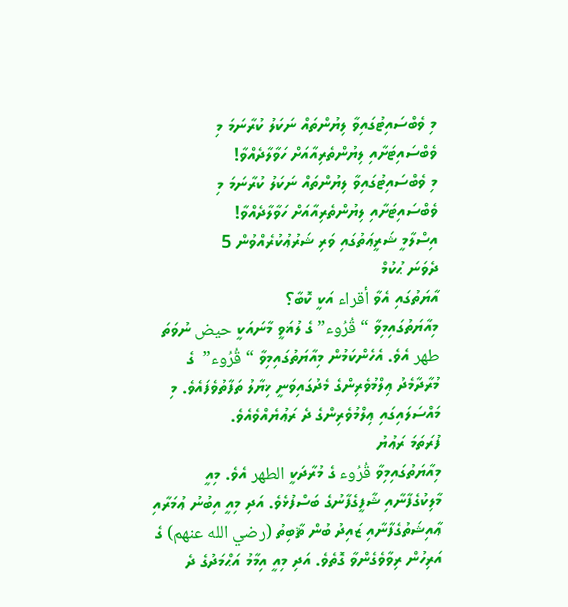މި ވެބްސައިޓުގައިވާ ލިޔުންތައް ނަކަލު ކުރާނަމަ މި ވެބްސައިޓަށާއި ލިޔުންތެރިއާއަށް ހަވާލާދެއްވާ!
މި ވެބްސައިޓުގައިވާ ލިޔުންތައް ނަކަލު ކުރާނަމަ މި ވެބްސައިޓަށާއި ލިޔުންތެރިއާއަށް ހަވާލާދެއްވާ!
އިސްލާމީ ޝަރީޢަތުގައި ވަރި ޝަރުޢުކުރެއްވުން 5
ދެވަނަ ޙުކުމް
އާޔަތުގައި އެވާ أقراء އަކީ ކޮބާ؟
މިއާޔަތުގައިމިވާ “قُرُوء” ގެ ލުޣަވީ މާނައަކީ حيض ނުވަތަ طهر އެވެ. އެހެންކަމުން މިއާޔަތުގައިމިވާ “قُرُوء”  ގެ މުރާދާމެދު ޢިލްމުވެރިންގެ މެދުގައިވަނީ ޚިޔާލު ތަފާތުވެފައެވެ. މި މައްސަލައިގައި ޢިލްމުވެރިންގެ ދެ ރަޢުޔެއްވެއެވެ.
ފުރަތަމަ ރަޢުޔު
މިއާޔަތުގައިމިވާ قُرُوء ގެ މުރާދަކީ الطهر އެވެ. މިއީ މާލިކުގެފާނާއި ޝާފީގެފާނުގެ ބަސްފުޅެވެ. އަދި މިއީ އިބުނު ޢުމަރާއި ޢާއިޝަތުގެފާނާއި ޒައިދު ބުން ޘާބިތު (رضي الله عنهم) ގެ އަރިހުން ރިވާވެގެންވާ ގޮތެވެ. އަދި މިއީ އިމާމު އަޙްމަދުގެ ދެ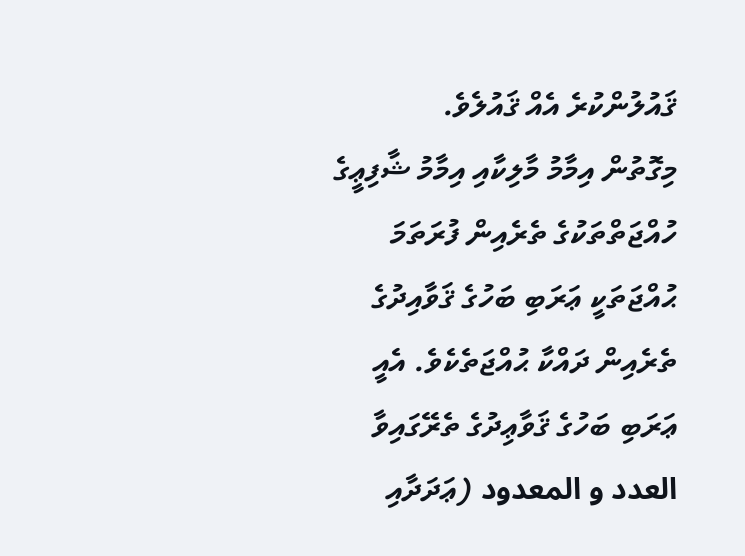ޤައުލުންކުރެ އެއް ޤައުލެވެ.
މިގޮތުން އިމާމު މާލިކާއި އިމާމު ޝާފިޢީގެ ހުއްޖަތްތަކުގެ ތެރެއިން ފުރަތަމަ ޙުއްޖަތަކީ ޢަރަބި ބަހުގެ ޤަވާއިދުގެ ތެރެއިން ދައްކާ ޙުއްޖަތެކެވެ. އެއީ ޢަރަބި ބަހުގެ ޤަވާޢިދުގެ ތެރޭގައިވާ العدد و المعدود (ޢަދަދާއި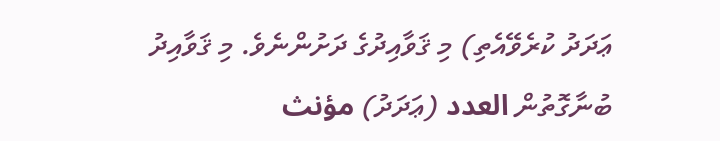ޢަދަދު ކުރެވޭއެތި) މި ޤަވާއިދުގެ ދަށުންނެވެ. މި ޤަވާއިދު ބުނާގޮތުން العدد (ޢަދަދު) مؤنث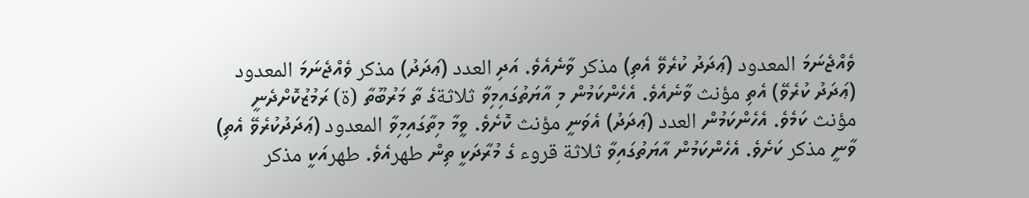ވެއްޖެނަމަ المعدود (ޢަދަދު ކުރެވޭ އެތި) مذكر ވާނެއެވެ. އަދި العدد (ޢަދަދު) مذكر ވެއްޖެނަމަ المعدود (ޢަދަދު ކުރެވޭ) އެތި مؤنث ވާނެއެވެ. އެހެންކަމުން މި އާޔަތުގައިމިވާ ثلاثةގެ ތާ މަރުބޫތާ (ة) ރަމުޒުކޮށްދެނީ مؤنث ކަމެވެ. އެހެންކަމުން العدد (ޢަދަދު) އެވަނީ مؤنث ކޮށެވެ. ވީމާ މިތާގައިމިވާ المعدود (ޢަދަދުކުރެވޭ އެތި) ވާނީ مذكر ކަށެވެ. އެހެންކަމުން އާޔަތުގައިވާ ثلاثة قروء ގެ މުރާދަކީ ތިން طهرއެވެ. طهرއަކީ مذكر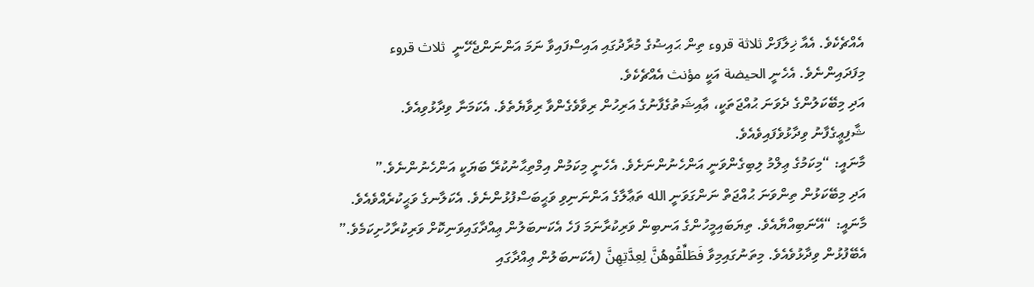އެއްޗެކެވެ. އެއާ ޚިލާފަށް ثلاثة قروء ތިން ޙައިޟުގެ މުރާދުގައި އައިސްފައިވާ ނަމަ އަންނަންޖެހޭނީ  ثلاث قروء މިފަދައިންނެވެ. އެހެނީ الحيضة އަކީ مؤنث އެއްޗެކެވެ.
އަދި މިބޭކަލުންގެ ދެވަނަ ޙުއްޖަތަކީ، ޢާއިޝަތުގެފާނުގެ އަރިހުން ރިވާވެގެންވާ ރިވާޔެތެވެ. އެކަމަނާ ވިދާޅުވިއެވެ.
ޝާފިޢީގެފާނު ވިދާޅުވެފައިވެއެވެ.
މާނައީ: “މިކަމުގެ ޢިލްމު ލިބިގެންވަނީ އަންހެނުންނަށެވެ. އެހެނީ މިކަމުން އިމްތިޙާނުކުރޭ ބަޔަކީ އަންހެނުންނެވެ.”
އަދި މިބޭކަޅުން ތިންވަނަ ޙުއްޖަތް ނަންގަވަނީ الله ތަޢާލާގެ އަންނަނިވި ވަޙީބަސްފުޅުންނެވެ. އެކަލާނގެ ވަޙީކުރެއްވެއެވެ.
މާނައީ: “އޭނަބިއްޔާއެވެ. ތިޔަބައިމީހުންގެ އަނބިން ވަރިކުރާނަމަ ފަހެ އެކަނބަލުން ޢިއްދާގައިވަނިކޮށް ވަރިކުރާހުށިކަމެވެ.”
އެބޭފުޅުން ވިދާޅުވެއެވެ. މިތަނުގައިމިވާ فَطَلِّقُوهُنَّ لِعِدَّتِهِنَّ (އެކަނބަލުން ޢިއްދާގައި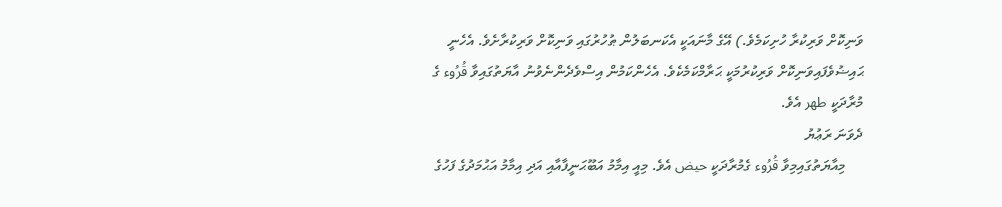ވަނިކޮށް ވަރިކުރާ ހުށިކަމެވެ.) އޭގެ މާނައަކީ އެކަނބަލުން ޠުހުރުގައި ވަނިކޮށް ވަރިކުރާށެވެ. އެހެނީ ޙައިޟުވެފައިވަނިކޮށް ވަރިކުރުމަކީ ޙަރާމްކަމެކެވެ. އެހެންކަމުން އިސްވެދެންނެވުނު އާޔަތުގައިވާ قُرُوء ގެ މުރާދަކީ طهر އެވެ.
ދެވަނަ ރަޢުޔު
     މިއާޔަތުގައިމިވާ قُرُوء ގެމުރާދަކީ حيض އެވެ. މިއީ އިމާމު އަބޫޙަނީފާއާއި އަދި އިމާމު އަޙުމަދުގެ ފަހުގެ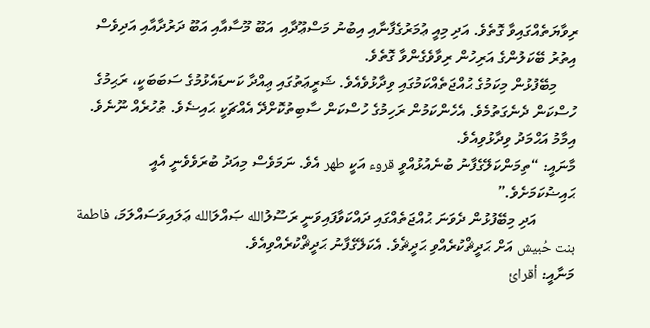ރިވާޔަތެއްގައިވާ ގޮތެވެ. އަދި މިއީ ޢުމަރުގެފާނާއި އިބުނު މަސްޢޫދާއި  އަބޫ މޫސާއާއި އަބޫ ދަރުދާއާއި އަދިވެސް އިތުރު ބޭކަލުންގެ އަރިހުން ރިވާވެގެންވާ ގޮތެވެ.
     މިބޭފުޅުން މިކަމުގެ ޙުއްޖަތެއްކަމުގައި ވިދާޅުވެއެވެ. ޝަރީޢަތުގައި ޢިއްދާ ކަނޑައެޅުމުގެ ސަބަބަކީ، ރަޙިމުގެ ހުސްކަން ދެނެގަތުމެވެ. އެހެންކަމުން ރަހިމުގެ ހުސްކަން ސާބިތުކޮށްދޭ އެއްޗަކީ ޙައިޟެވެ. ޠުހުރެއް ނޫނެވެ.
އިމާމު އަޙްމަދު ވިދާޅުވިއެވެ.
މާނައީ: “ތިމަންކަލޭގެފާނު ބުނެއުޅުއްވީ قروء އަކީ طهر އެވެ. ނަމަވެސް މިއަދު ބުރަވެވެނީ އެއީ ޙައިޟުކަމަށެވެ.”
          އަދި މިބޭފުޅުން ދެވަނަ ޙުއްޖަތެއްގައި ދައްކަވާފައިވަނީ ރަސޫލުالله ޞައްލަالله ޢަލައިވަސައްލަމަ، فاطمة بنت حُبيش އަށް ޙަދީޘްކުރެއްވި ޙަދީޘެވެ. އެކަލޭގެފާނު ޙަދީޘްކުރެއްވިއެވެ.
މަނާއީ: أقرائ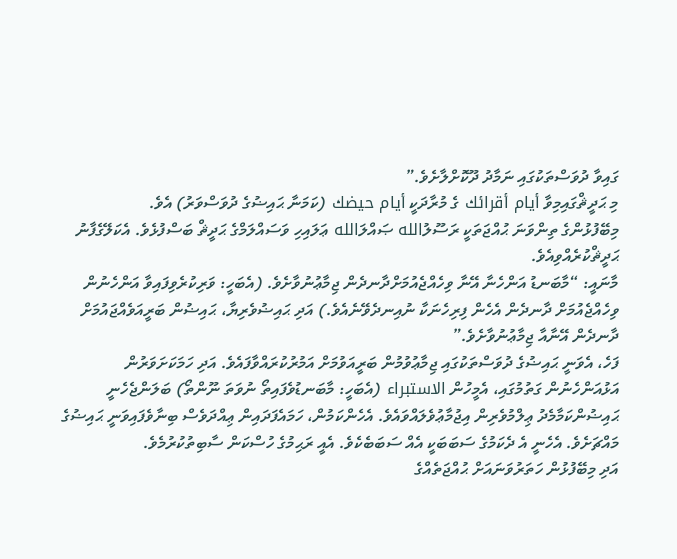ގައިވާ ދުވަސްތަކުގައި ނަމާދު ދޫކޮށްލާށެވެ.”
މި ޙަދީޘްގައިމިވާ أيام أقرائك ގެ މުރާދަކީ أيام حيضك (ކަމަނާ ޙައިޟުގެ ދުވަސްވަރު) އެވެ.
މިބޭފުޅުންގެ ތިންވަނަ ޙުއްޖަތަކީ ރަސޫލުالله ޞައްލަالله ޢަލައިހި ވަސައްލަމްގެ ޙަދީޘް ބަސްފުޅެވެ. އެކަލޭގެފާނު ޙަދީޘްކުރެއްވިއެވެ.
މާނައީ: “މާބަނޑު އަންހެނާ އޭނާ ވިހެއްޖެއުމަށްދާނދެން ޖިމާޢުނުވާށެވެ. (އެބަހީ: ވަރިކުރެވިފައިވާ އަންހެނުން ވިހެއްޖެއުމަށް ދާނދެން އެހެން ފިރިހެނަކާ ނުއިނދެވޭނެއެވެ.) އަދި ޙައިޟުވެރިޔާ، ޙައިޟުން ބަރީއަވެއްޖައުމަށް ދާނދެން އޭނާއާ ޖިމާޢުނުވާށެވެ.”
ފަހެ، އެވަނީ ޙައިޟުގެ ދުވަސްތަކުގައި ޖިމާޢުވުމުން ބަރީއަވުމަށް އަމުރުކުރައްވާފައެވެ. އަދި ހަމަކަށަވަރުން އަޅުއަންހެނުން ގަތުމުގައި، އެމީހުން الاستبراء (އެބަހީ: މާބަނޑުވެފައިތޯ ނުވަތަ ނޫންތޯ) ބަލަންޖެހެނީ ޙައިޟުންކަމާމެދު ޢިލްމުވެރިން އިޖުމާޢުވެލައްވައެވެ. އެހެންކަމުން، ހަމައެފަދައިން ޢިއްދަވެސް ބިނާވެފައިވަނީ ޙައިޟުގެ މައްޗަށެވެ. އެހެނީ އެ ދެކަމުގެ ސަބަބަކީ އެއް ސަބަބެކެވެ. އެއީ ރަޙިމުގެ ހުސްކަން ސާބިތުކުރުމެވެ.
އަދި މިބޭފުޅުން ހަތަރުވަނައަށް ޙުއްޖަތެއްގެ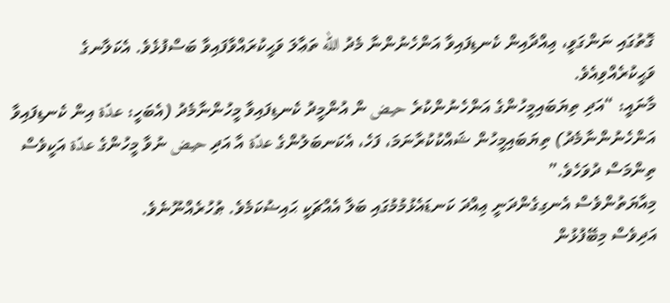ގޮތުގައި ނަންގަވީ، ޢިއްދާއިން ކެނޑިފައިވާ އަންހެނުންނާ މެދު الله ތަޢާލަ ވަޙީކުރައްވާފައިވާ ބަސްފުޅެވެ. އެކަލާނގެ ވަޙީކުރެއްވިއެވެ.
މާނައީ: “އަދި ތިޔަބައިމީހުންގެ އަންހެނުންކުރެ حيض ން އުންމީދު ކެނޑިފައިވާ މީހުންނާމެދު (އެބަހީ: عدّة އިން ކެނޑިފައިވާ އަންހެނުންނާމެދު) ތިޔަބައިމީހުން ޝައްކުކުރާނަމަ، ފަހެ، އެކަނބަލުންގެ عدّة އާ އަދި حيض ނުވާ މީހުންގެ عدّة އަކީވެސް ތިންމަސް ދުވަހެވެ.”
މިއާޔަތުންވެސް އެނގިގެންދަނީ ޢިއްދަ ކަނޑައެޅުމުމުގައި ބަލާ އެއްޗަކީ ޙައިޟުކަމެވެ. ޠުހުރެއްނޫނެވެ.
އަދިވެސް މިބޭފުޅުން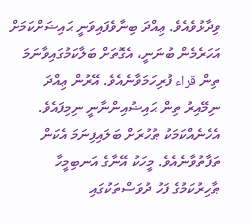ވިދާޅުވެއެވެ. ޢިއްދަ ބިނާވެފައިވަނީ ޙައިޟަށްކަމަށް އަހަރެމެން ބުނަނީ، އެގޮތަށް ބަލާކަމުގައިވާނަމަ ތިން قراء ފުރިހަމަވާނެއެވެ. އޭރުން ޢިއްދަ ނިމޭއިރު ތިން ޙައިޟުއިންނާނީ ނިމިފައެވެ. އެހެނެއްކަމަކު ޠުހުރަށް ބަލައިފިނަމަ އެކަން ތަފާތުވާނެއެވެ. މީހަކު އޭނާގެ އަނބިމީހާ ޠާހިރުކަމުގެ ފަހު ދުވަސްތަކުގައި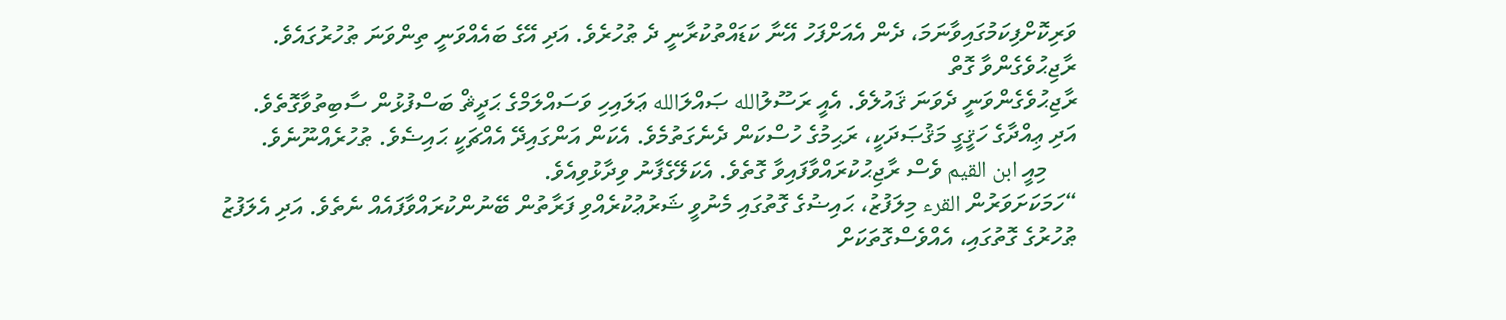ވަރިކޮށްފިކަމުގައިވާނަމަ، ދެން އެއަށްފަހު އޭނާ ކަޑައްތުކުރާނީ ދެ ޠުހުރެވެ. އަދި އޭގެ ބައެއްވަނީ ތިންވަނަ ޠުހުރުގައެވެ.
ރާޖިޙުވެގެންވާ ގޮތް
ރާޖިޙުވެގެންވަނީ ދެވަނަ ޤައުލެވެ. އެއީ ރަސޫލުالله ޞައްލަالله ޢަލައިހި ވަސައްލަމްގެ ޙަދީޘް ބަސްފުޅުން ސާބިތުވާގޮތެވެ. އަދި ޢިއްދާގެ ހަޤީގީ މަޤުޞަދަކީ، ރަޙިމުގެ ހުސްކަން ދެނެގަތުމެވެ. އެކަން އަންގައިދޭ އެއްޗަކީ ޙައިޟެވެ. ޠުހުރެއްނޫނެވެ.
     މިއީ ابن القيم ވެސް ރާޖިޙުކުރައްވާފައިވާ ގޮތެވެ. އެކަލޭގެފާނު ވިދާޅުވިއެވެ.
“ހަމަކަށަވަރުން القرء މިލަފުޒު، ޙައިޟުގެ ގޮތުގައި މެނުވީ ޝަރުޢުކުރެއްވި ފަރާތުން ބޭނުންކުރައްވާފައެއް ނެތެވެ. އަދި އެލަފުޒު ޠުހުރުގެ ގޮތުގައި، އެއްވެސްގޮތަކަށް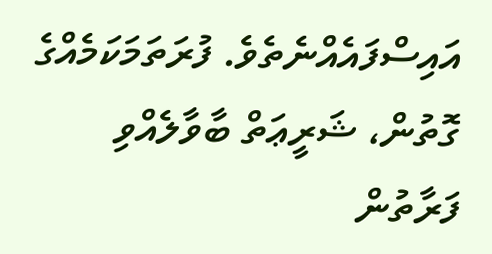އައިސްފައެއްނެތެވެ. ފުރަތަމަކަމެއްގެ ގޮތުން، ޝަރީޢަތް ބާވާލެއްވި ފަރާތުން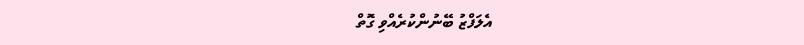އެލަފްޒު ބޭނުންކުރެއްވި ގޮތް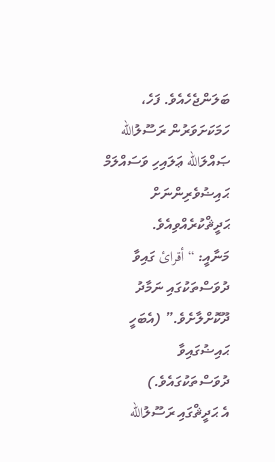ބަލަންޖެހެއެވެ. ފަހެ، ހަމަކަށަވަރުން ރަސޫލުالله ޞައްލަالله ޢަލައިހި ވަސައްލަމް ޙައިޟުވެރިންނަށް ޙަދީޘްކުރެއްވިއެވެ.
މަނާއީ: “أقرائ ގައިވާ ދުވަސްތަކުގައި ނަމާދު ދޫކޮށްލާށެވެ.” (އެބަހީ ޙައިޟުގައިވާ ދުވަސްތަކުގައެވެ.)
އެ ޙަދީޘްގައި ރަސޫލުالله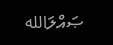ޞައްލަالله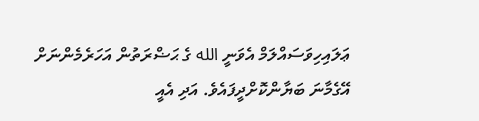ޢަލައިހިވަސައްލަމް އެވަނީ الله ގެ ޙަޟްރަތުން އަހަރެމެންނަށް އޭގެމާނަ ބަޔާންކޮށްދީފައެވެ. އަދި އެއީ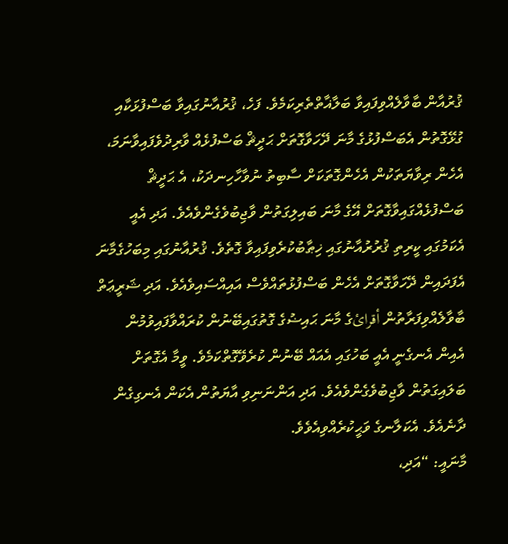ޤުރުއާން ބާވާލެއްވިފައިވާ ބަލާޣާތްތެރިކަމެވެ. ފަހެ، ޤުރުއާނުގައިވާ ބަސްފުޅަކާއި ގުޅޭގޮތުން އެބަސްފުޅުގެ މާނަ ދޭހަވާގޮތަށް ޙަދީޘް ބަސްފުޅެއް ވާރިދުވެފައިވާނަމަ، އެހެން ރިވާޔަތަކުން އެހެންގޮތަކަށް ސާބިތު ނުވާހާހިނދަކު، އެ ޙަދީޘް ބަސްފުޅެއްގައިވާގޮތަށް އޭގެ މާނަ ބައިލިގަތުން ވާޖިބުވެގެންވެއެވެ. އަދި އެއީ އެކަމުގައި ކީރިތި ޤުރުރުއާނުގައި ޚިޠާބުކުރެވިފައިވާ ގޮތެވެ. ޤުރުއާނުގައި މިބަހުގެމާނަ އެފަދައިން ދޭހަވާގޮތަށް އެހެން ބަސްފުޅުތައްވެސް އައިއްސައިވެއެވެ. އަދި ޝަރީޢަތް ބާވާލެއްވިފަރާތުން أقرائގެ މާނަ ޙައިޟުގެ ގޮތުގައިބޭނުން ކުރައްވާފައިވުމުން އެއިން އެނގެނީ އެއީ ބަހުގައި އެއައް ބޭނުން ކުރެވޭގޮތްކަމެވެ. ވީމާ އެގޮތަށް ބަލައިގަތުން ވާޖިބުވެގެންވެއެވެ. އަދި އަންނަނިވި އާޔަތުން އެކަން އެނގިގެން ދާނެއެވެ. އެކަލާނގެ ވަޙީކުރެއްވިއެވެވެ.
މާނައީ: “އަދި،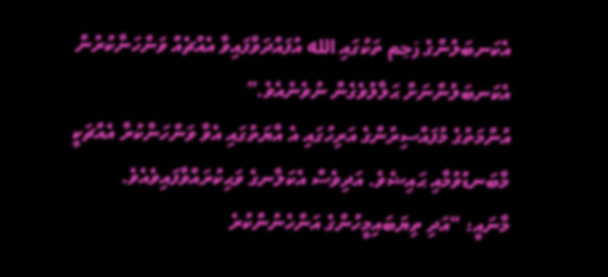އެކަނބަލުންގެ رَحِم ތަކުގައި الله އުފައްދަވާފައިވާ އެއްޗެއް ވަންހަނާކުރުން އެކަނބަލުންނަށް ޙަލާލުވެގެން ނުވެނެއެވެ.”
އުންމަތުގެ މުފައްސިރުންގެ އަރިހުގައި އެ އާޔަތުގައި އެވާ ވަންހަނާކުރާ އެއްޗަކީ މާބަނޑުވުމާއި ޙައިޟެވެ. އަދިވެސް އެކަލާނގެ ވަޙިކުރައްވާފައިވެއެވެ.
މާނައީ: “އަދި ތިޔަބައިމީހުންގެ އަންހެނުންކުރެ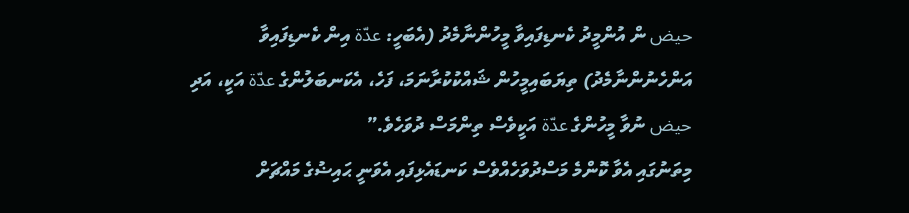حيض ން އުންމީދު ކެނޑިފައިވާ މީހުންނާމެދު (އެބަހީ: عدّة އިން ކެނޑިފައިވާ އަންހެނުންނާމެދު) ތިޔަބައިމީހުން ޝައްކުކުރާނަމަ، ފަހެ، އެކަނބަލުންގެ عدّة އަކީ، އަދި حيض ނުވާ މީހުންގެ عدّة އަކީވެސް ތިންމަސް ދުވަހެވެ.”
މިތަނުގައި އެވާ ކޮންމެ މަސްދުވަހެއްވެސް ކަނޑައެޅިފައި އެވަނީ ޙައިޟުގެ މައްޗަށް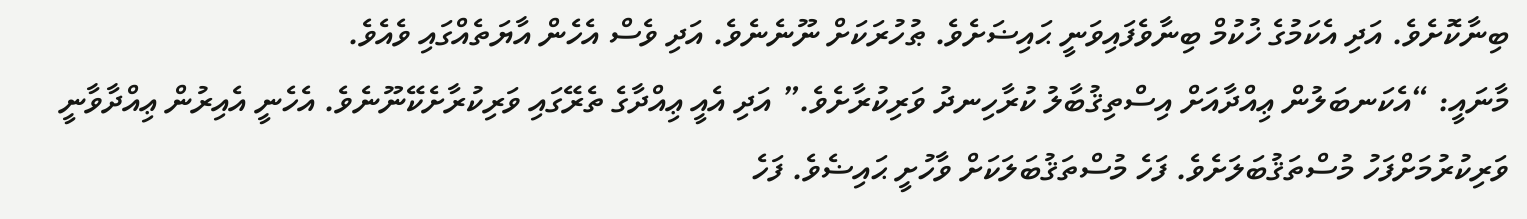ބިނާކޮށެވެ. އަދި އެކަމުގެ ޚުކުމް ބިނާވެފައިވަނީ ޙައިޟަށެވެ. ޠުހުރަކަށް ނޫނެނެވެ. އަދި ވެސް އެހެން އާޔަތެއްގައި ވެއެވެ.
މާނައީ: “އެކަނބަލުން ޢިއްދާއަށް އިސްތިޤުބާލު ކުރާހިނދު ވަރިކުރާށެވެ.” އަދި އެއީ ޢިއްދާގެ ތެރޭގައި ވަރިކުރާށެކޭނޫނެވެ. އެހެނީ އެއިރުން ޢިއްދާވާނީ ވަރިކުރުމަށްފަހު މުސްތަޤުބަލަށެވެ. ފަހެ މުސްތަޤުބަލަކަށް ވާހުށީ ޙައިޟެވެ. ފަހެ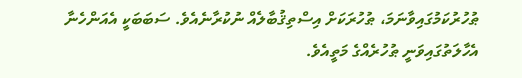ޠުހުރުކަމުގައިވާނަމަ، ޠުހުރަކަށް އިސްތިޤުބާލެއް ނުކުރާނެއެވެ. ސަބަބަކީ އެއަންހެނާ އެހާލަތުގައިވަނީ ޠުހުރެއްގެ މަތީއެވެ.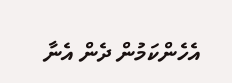އެހެންކަމުން ދެން އެނާ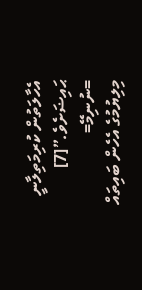އެހާލަތުން ކުރިމަތިލާނީ ޙައިޟަށެވެ.”[7]
=ނުނިމޭ=
މިލިޔުމުގެ އެހެން ބައިތައް